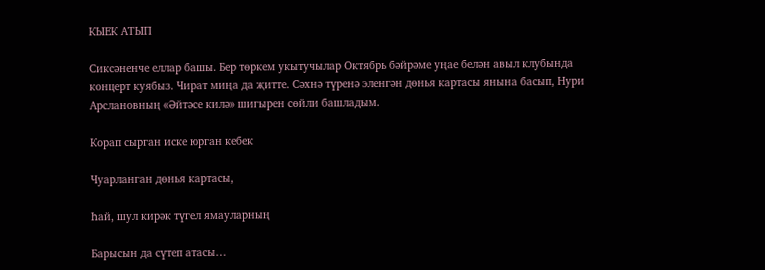КЫЕК АТЫП

Сиксәненче еллар башы. Бер төркем укытучылар Октябрь бәйрәме уңае белән авыл клубында концерт куябыз. Чират миңа да җитте. Сәхнә түренә эленгән дөнья картасы янына басып, Нури Арслановның «Әйтәсе килә» шигырен сөйли башладым.

Корап сырган иске юрган кебек

Чуарланган дөнья картасы,

Һай, шул кирәк түгел ямауларның

Барысын да сүтеп атасы…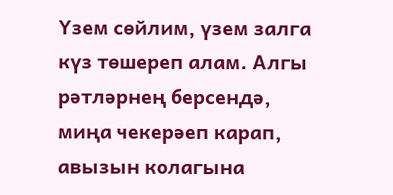Үзем сөйлим, үзем залга күз төшереп алам. Алгы рәтләрнең берсендә, миңа чекерәеп карап, авызын колагына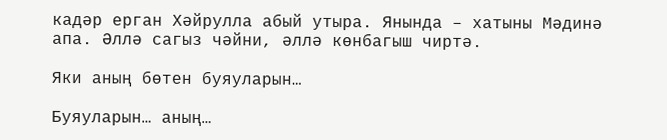кадәр ерган Хәйрулла абый утыра. Янында – хатыны Мәдинә апа. Әллә сагыз чәйни, әллә көнбагыш чиртә.

Яки аның бөтен буяуларын…

Буяуларын… аның…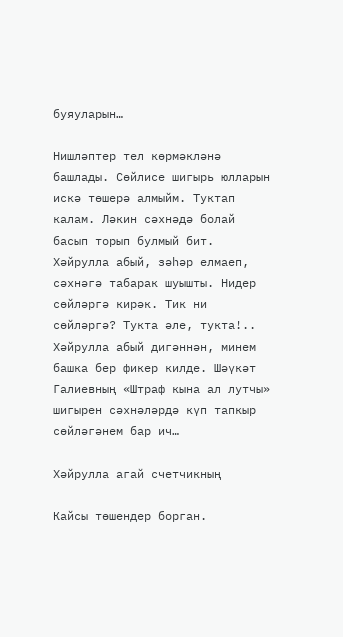буяуларын…

Нишләптер тел көрмәкләнә башлады. Сөйлисе шигырь юлларын искә төшерә алмыйм. Туктап калам. Ләкин сәхнәдә болай басып торып булмый бит. Хәйрулла абый, зәһәр елмаеп, сәхнәгә табарак шуышты. Нидер сөйләргә кирәк. Тик ни сөйләргә? Тукта әле, тукта!.. Хәйрулла абый дигәннән, минем башка бер фикер килде. Шәүкәт Галиевның «Штраф кына ал лутчы» шигырен сәхнәләрдә күп тапкыр сөйләгәнем бар ич…

Хәйрулла агай счетчикның

Кайсы төшендер борган.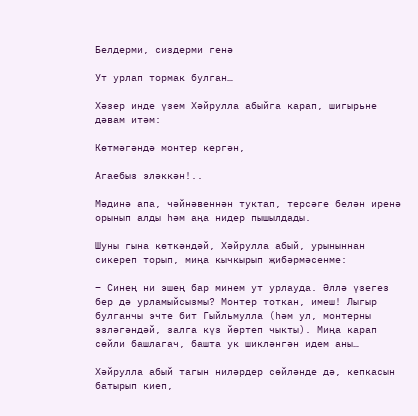Белдерми, сиздерми генә

Ут урлап тормак булган…

Хәзер инде үзем Хәйрулла абыйга карап, шигырьне дәвам итәм:

Көтмәгәндә монтер кергән,

Агаебыз эләккән!..

Мәдинә апа, чәйнәвеннән туктап, терсәге белән иренә орынып алды һәм аңа нидер пышылдады.

Шуны гына көткәндәй, Хәйрулла абый, урыныннан сикереп торып, миңа кычкырып җибәрмәсенме:

– Синең ни эшең бар минем ут урлауда. Әллә үзегез бер дә урламыйсызмы? Монтер тоткан, имеш! Лыгыр булганчы эчте бит Гыйльмулла (һәм ул, монтерны эзләгәндәй, залга күз йөртеп чыкты). Миңа карап сөйли башлагач, башта ук шикләнгән идем аны…

Хәйрулла абый тагын ниләрдер сөйләнде дә, кепкасын батырып киеп,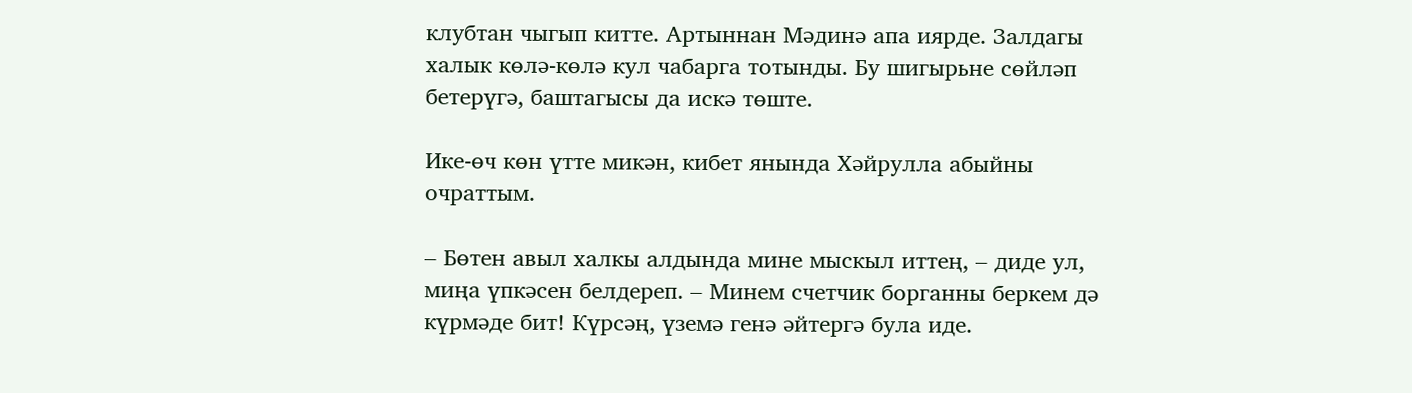клубтан чыгып китте. Артыннан Мәдинә апа иярде. Залдагы халык көлә-көлә кул чабарга тотынды. Бу шигырьне сөйләп бетерүгә, баштагысы да искә төште.

Ике-өч көн үтте микән, кибет янында Хәйрулла абыйны очраттым.

– Бөтен авыл халкы алдында мине мыскыл иттең, – диде ул, миңа үпкәсен белдереп. – Минем счетчик борганны беркем дә күрмәде бит! Күрсәң, үземә генә әйтергә була иде.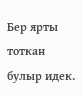Бер ярты тоткан булыр идек.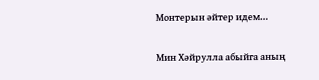Монтерын әйтер идем…

Мин Хәйрулла абыйга аның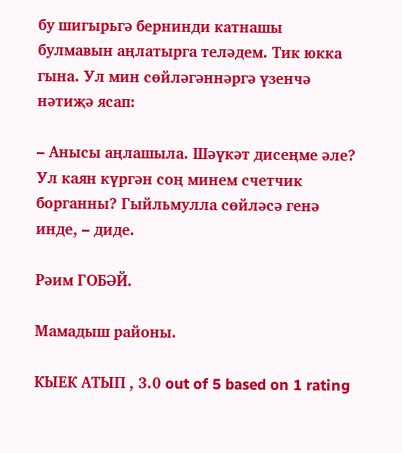бу шигырьгә бернинди катнашы булмавын аңлатырга теләдем. Тик юкка гына. Ул мин сөйләгәннәргә үзенчә нәтиҗә ясап:

– Анысы аңлашыла. Шәүкәт дисеңме әле? Ул каян күргән соң минем счетчик борганны? Гыйльмулла сөйләсә генә инде, – диде.

Рәим ГОБӘЙ.

Мамадыш районы.

КЫЕК АТЫП , 3.0 out of 5 based on 1 rating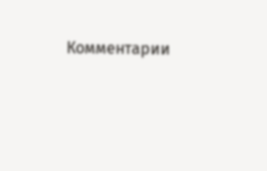Комментарии